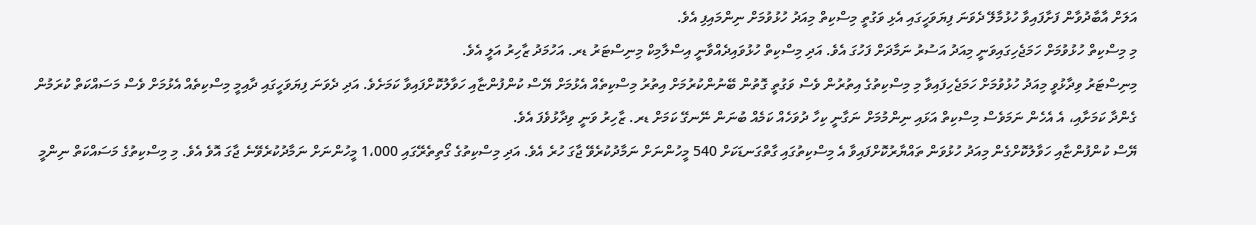އަލަށް އާބާދުވާން ފަށާފައިވާ ހުޅުމާލޭ ދެވަނަ ފިޔަވަހީގައި އެޅި ވަގުތީ މިސްކިތް މިއަދު ހުޅުވުމަށް ނިންމައިފި އެވެ.
މި މިސްކިތް ހުޅުވުމަށް ހަމަޖެހިގައިވަނީ މިއަދު އަސުރު ނަމާދަށް ފަހުގަ އެވެ. އަދި މިސްކިތް ހުޅުވައިދެއްވާނީ އިސްލާމިކް މިނިސްޓަރު ޑރ. އަހުމަދު ޒާހިރު އަލީ އެވެ.
މިނިސްޓަރު ވިދާޅުވީ މިއަދު ހުޅުވުމަށް ހަމަޖެހިފައިވާ މި މިސްކިތުގެ އިތުރުން ވެސް ވަގުތީ ގޮތުން ބޭނުންކުރުމަށް އިތުރު މިސްކިތެއް އެޅުމަށް ޔޭސް ކުންފުންޏާއި ހަވާލުކޮށްފައިވާ ކަމަށެވެ. އަދި ދެވަނަ ފިޔަވަހީގައި ދާއިމީ މިސްކިތެއް އެޅުމަށް ވެސް މަސައްކަތް ކުރަމުން ގެންދާ ކަމަށާއި، އެ އެހެން ނަމަވެސް މިސްކިތް އަޅައި ނިންމުމަށް ނަގާނީ ކިހާ ދުވަހެއް ކަމެއް ބުނަން ނޭނގޭ ކަމަށް ޑރ. ޒާހިރު ވަނީ ވިދާޅުވެފަ އެވެ.
ޔޭސް ކުންފުންޏާއި ހަވާލުކޮށްގެން މިއަދު ހުޅުވަން ތައްޔާރުކޮށްފައިވާ އެ މިސްކިތުގައި ގާތްގަނޑަކަށް 540 މީހުންނަށް ނަމާދުކުރެވޭ ޖާގަ ހުރެ އެވެ. އަދި މިސްކިތުގެ ގޯތިތެރޭގައި 1،000 މީހުންނަށް ނަމާދުކުރެވޭނެ ޖާގަ އޮވެ އެވެ. މި މިސްކިތުގެ މަސައްކަތް ނިންމީ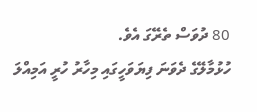80 ދުވަސް ތެރޭގަ އެވެ.
ހުޅުމާލޭގެ ދެވަނަ ފިޔަވަހީގައި މިހާރު ހުރީ އަމިއްލަ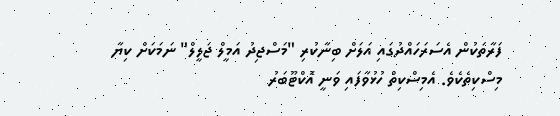ފަރާތަކުން އެސަރަހައްދުގައި އަލަށް ބިނާކުރި "މަސްޖިދު އަމީލް ޖަލީލް" ނަމަކަށް ކިޔާ މިސްކިތެކެވެ. އެމިސްކިތް ހުޅުވާފައި ވަނީ އޮކްޓޫބަރު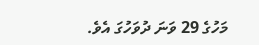މަހުގެ 29 ވަނަ ދުވަހުގަ އެވެ.